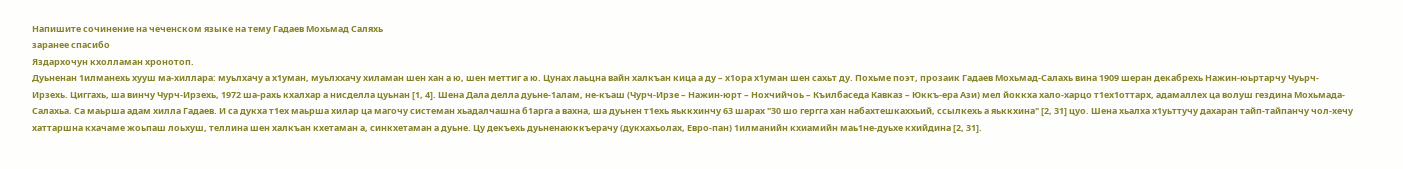Напишите сочинение на чеченском языке на тему Гадаев Мохьмад Саляхь
заранее спасибо
Яздархочун кхолламан хронотоп.
Дуьненан 1илманехь хууш ма-хиллара: муьлхачу а х1уман, муьлххачу хиламан шен хан а ю, шен меттиг а ю. Цунах лаьцна вайн халкъан кица а ду – х1ора х1уман шен сахьт ду. Похьме поэт, прозаик Гадаев Мохьмад-Салахь вина 1909 шеран декабрехь Нажин-юьртарчу Чуьрч-Ирзехь. Циггахь, ша винчу Чурч-Ирзехь, 1972 ша-рахь кхалхар а нисделла цуьнан [1, 4]. Шена Дала делла дуьне-1алам, не-къаш (Чурч-Ирзе – Нажин-юрт – Нохчийчоь – Къилбаседа Кавказ – Юккъ-ера Ази) мел йоккха хало-харцо т1ех1оттарх, адамаллех ца волуш гездина Мохьмада-Салахьа. Са маьрша адам хилла Гадаев. И са дукха т1ех маьрша хилар ца магочу системан хьадалчашна б1арга а вахна, ша дуьнен т1ехь яьккхинчу 63 шарах "30 шо гергга хан набахтешкаххьий, ссылкехь а яьккхина" [2, 31] цуо. Шена хьалха х1уьттучу дахаран тайп-тайпанчу чол-хечу хаттаршна кхачаме жоьпаш лоьхуш, теллина шен халкъан кхетаман а, синкхетаман а дуьне. Цу декъехь дуьненаюккъерачу (дукхахьолах, Евро-пан) 1илманийн кхиамийн маь1не-дуьхе кхийдина [2, 31].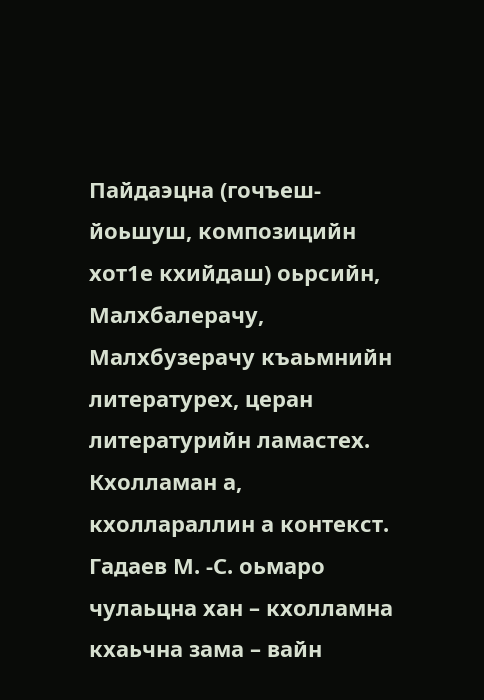Пайдаэцна (гочъеш-йоьшуш, композицийн хот1е кхийдаш) оьрсийн, Малхбалерачу, Малхбузерачу къаьмнийн литературех, церан литературийн ламастех.
Кхолламан а, кхоллараллин а контекст. Гадаев М. -С. оьмаро чулаьцна хан – кхолламна кхаьчна зама – вайн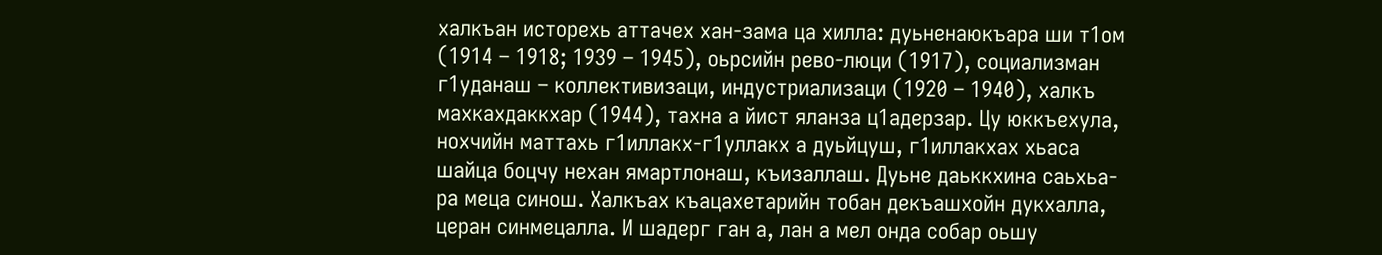халкъан исторехь аттачех хан-зама ца хилла: дуьненаюкъара ши т1ом (1914 – 1918; 1939 – 1945), оьрсийн рево-люци (1917), социализман г1уданаш – коллективизаци, индустриализаци (1920 – 1940), халкъ махкахдаккхар (1944), тахна а йист яланза ц1адерзар. Цу юккъехула, нохчийн маттахь г1иллакх-г1уллакх а дуьйцуш, г1иллакхах хьаса шайца боцчу нехан ямартлонаш, къизаллаш. Дуьне даьккхина саьхьа-ра меца синош. Халкъах къацахетарийн тобан декъашхойн дукхалла, церан синмецалла. И шадерг ган а, лан а мел онда собар оьшу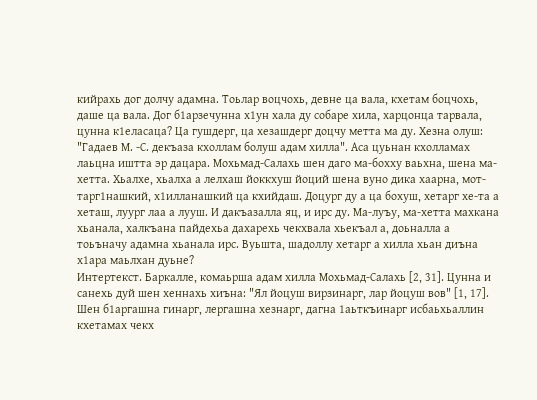кийрахь дог долчу адамна. Тоьлар воцчохь, девне ца вала, кхетам боцчохь, даше ца вала. Дог б1арзечунна х1ун хала ду собаре хила, харцонца тарвала, цунна к1еласаца? Ца гушдерг, ца хезашдерг доцчу метта ма ду. Хезна олуш: "Гадаев М. -С. декъаза кхоллам болуш адам хилла". Аса цуьнан кхолламах лаьцна иштта эр дацара. Мохьмад-Салахь шен даго ма-бохху ваьхна, шена ма-хетта. Хьалхе, хьалха а лелхаш йоккхуш йоций шена вуно дика хаарна, мот-тарг1нашкий, х1илланашкий ца кхийдаш. Доцург ду а ца бохуш, хетарг хе-та а хеташ, луург лаа а лууш. И дакъазалла яц, и ирс ду. Ма-луъу, ма-хетта махкана хьанала, халкъана пайдехьа дахарехь чекхвала хьекъал а, доьналла а тоьъначу адамна хьанала ирс. Вуьшта, шадоллу хетарг а хилла хьан диъна х1ара маьлхан дуьне?
Интертекст. Баркалле, комаьрша адам хилла Мохьмад-Салахь [2, 31]. Цунна и санехь дуй шен хеннахь хиъна: "Ял йоцуш вирзинарг, лар йоцуш вов" [1, 17]. Шен б1аргашна гинарг, лергашна хезнарг, дагна 1аьткъинарг исбаьхьаллин кхетамах чекх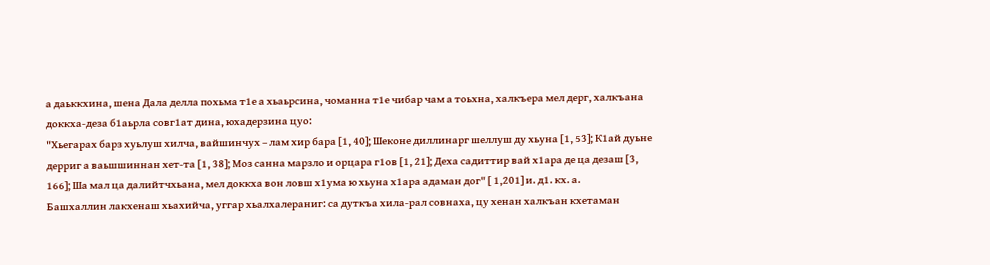а даьккхина, шена Дала делла похьма т1е а хьаьрсина, чоманна т1е чибар чам а тоьхна, халкъера мел дерг, халкъана доккха-деза б1аьрла совг1ат дина, юхадерзина цуо:
"Хьегарах барз хуьлуш хилча, вайшинчух – лам хир бара [1, 40]; Шеконе диллинарг шеллуш ду хьуна [1, 53]; К1ай дуьне дерриг а ваьшшиннан хет-та [1, 38]; Моз санна марзло и орцара г1ов [1, 21]; Деха садиттир вай х1ара де ца дезаш [3, 166]; Ша мал ца далийтчхьана, мел доккха вон ловш х1ума ю хьуна х1ара адаман дог" [ 1,201] и. д1. кх. а.
Башхаллин лакхенаш хьахийча, уггар хьалхалераниг: са дуткъа хила-рал совнаха, цу хенан халкъан кхетаман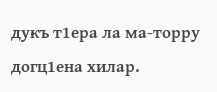дукъ т1ера ла ма-торру догц1ена хилар.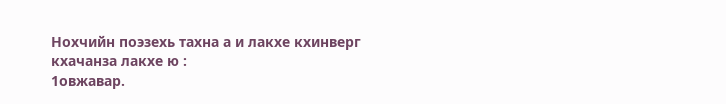Нохчийн поэзехь тахна а и лакхе кхинверг кхачанза лакхе ю :
1овжавар.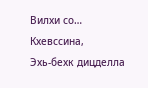Вилхи со…
Кхевссина,
Эхь-бехк дицделла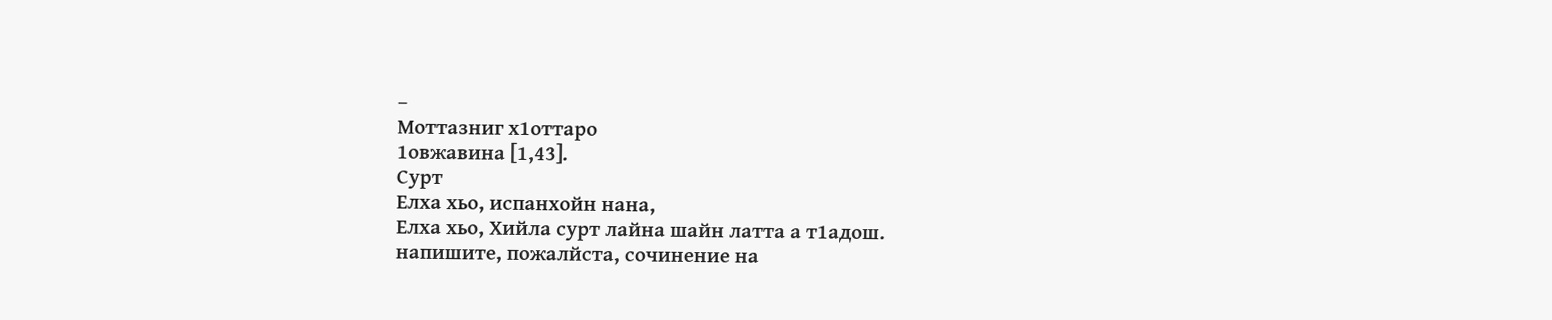–
Моттазниг х1оттаро
1овжавина [1,43].
Сурт
Елха хьо, испанхойн нана,
Елха хьо, Хийла сурт лайна шайн латта а т1адош.
напишите, пожалйста, сочинение на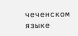чеченском языке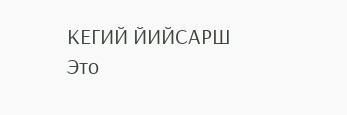КЕГИЙ ЙИЙСАРШ
Это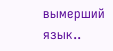вымерший язык..